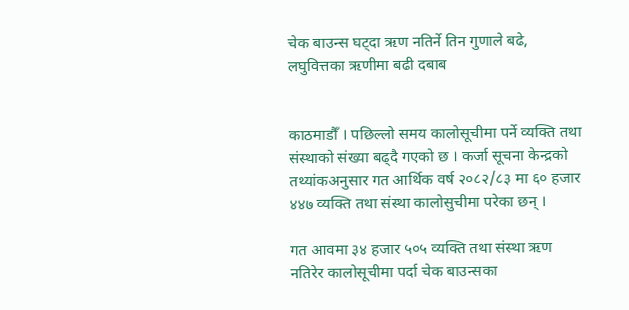चेक बाउन्स घट्दा ऋण नतिर्ने तिन गुणाले बढे, लघुवित्तका ऋणीमा बढी दबाब


काठमाडौँ । पछिल्लो समय कालोसूचीमा पर्ने व्यक्ति तथा संस्थाको संख्या बढ्दै गएको छ । कर्जा सूचना केन्द्रको तथ्यांकअनुसार गत आर्थिक वर्ष २०८२/८३ मा ६० हजार ४४७ व्यक्ति तथा संस्था कालोसुचीमा परेका छन् ।

गत आवमा ३४ हजार ५०५ व्यक्ति तथा संस्था ऋण नतिरेर कालोसूचीमा पर्दा चेक बाउन्सका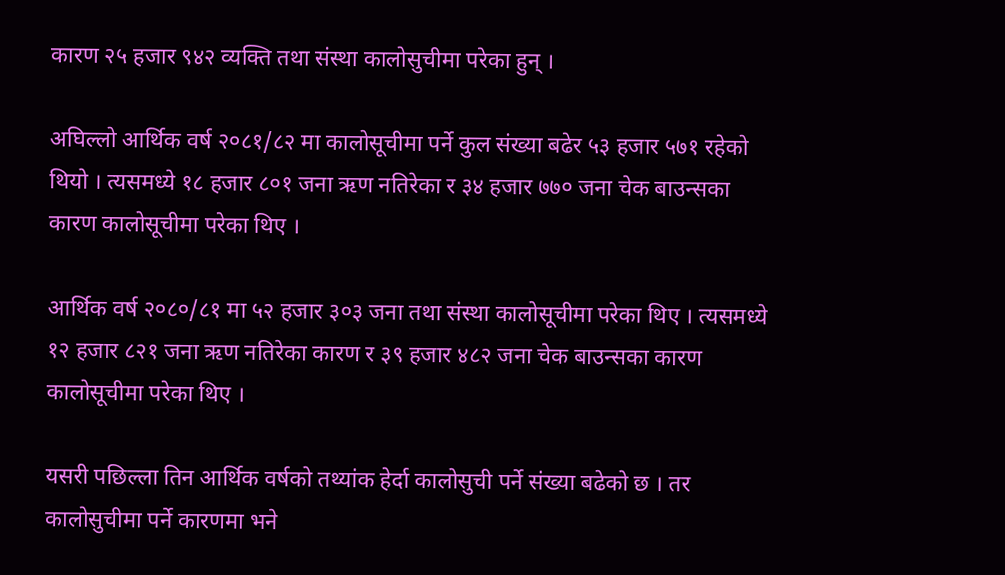कारण २५ हजार ९४२ व्यक्ति तथा संस्था कालोसुचीमा परेका हुन् ।

अघिल्लो आर्थिक वर्ष २०८१/८२ मा कालोसूचीमा पर्ने कुल संख्या बढेर ५३ हजार ५७१ रहेको थियो । त्यसमध्ये १८ हजार ८०१ जना ऋण नतिरेका र ३४ हजार ७७० जना चेक बाउन्सका कारण कालोसूचीमा परेका थिए ।

आर्थिक वर्ष २०८०/८१ मा ५२ हजार ३०३ जना तथा संस्था कालोसूचीमा परेका थिए । त्यसमध्ये १२ हजार ८२१ जना ऋण नतिरेका कारण र ३९ हजार ४८२ जना चेक बाउन्सका कारण कालोसूचीमा परेका थिए ।

यसरी पछिल्ला तिन आर्थिक वर्षको तथ्यांक हेर्दा कालोसुची पर्ने संख्या बढेको छ । तर कालोसुचीमा पर्ने कारणमा भने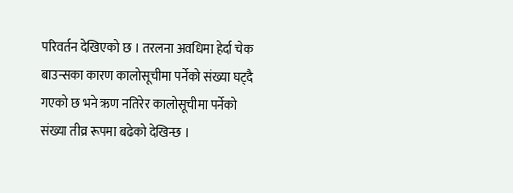परिवर्तन देखिएको छ । तरलना अवधिमा हेर्दा चेक बाउन्सका कारण कालोसूचीमा पर्नेको संख्या घट्दै गएको छ भने ऋण नतिरेर कालोसूचीमा पर्नेको संख्या तीव्र रूपमा बढेको देखिन्छ ।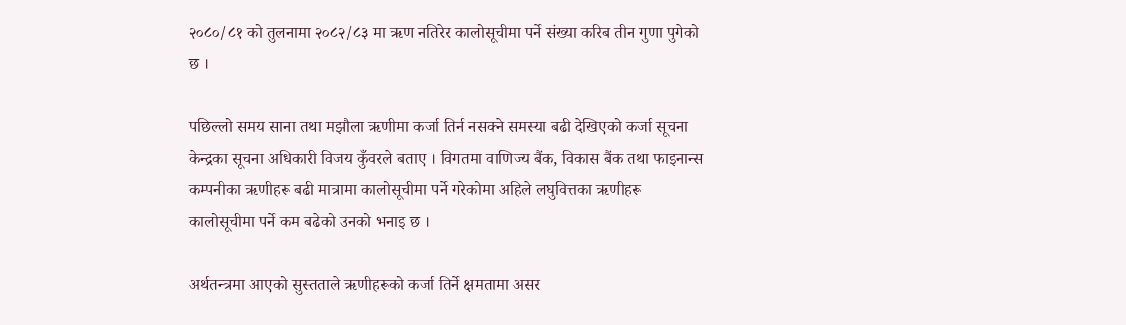२०८०/८१ को तुलनामा २०८२/८३ मा ऋण नतिरेर कालोसूचीमा पर्ने संख्या करिब तीन गुणा पुगेको छ ।

पछिल्लो समय साना तथा मझौला ऋणीमा कर्जा तिर्न नसक्ने समस्या बढी देखिएको कर्जा सूचना केन्द्रका सूचना अधिकारी विजय कुँवरले बताए । विगतमा वाणिज्य बैंक, विकास बैंक तथा फाइनान्स कम्पनीका ऋणीहरू बढी मात्रामा कालोसूचीमा पर्ने गरेकोमा अहिले लघुवित्तका ऋणीहरू कालोसूचीमा पर्ने कम बढेको उनको भनाइ छ ।

अर्थतन्त्रमा आएको सुस्तताले ऋणीहरूको कर्जा तिर्ने क्षमतामा असर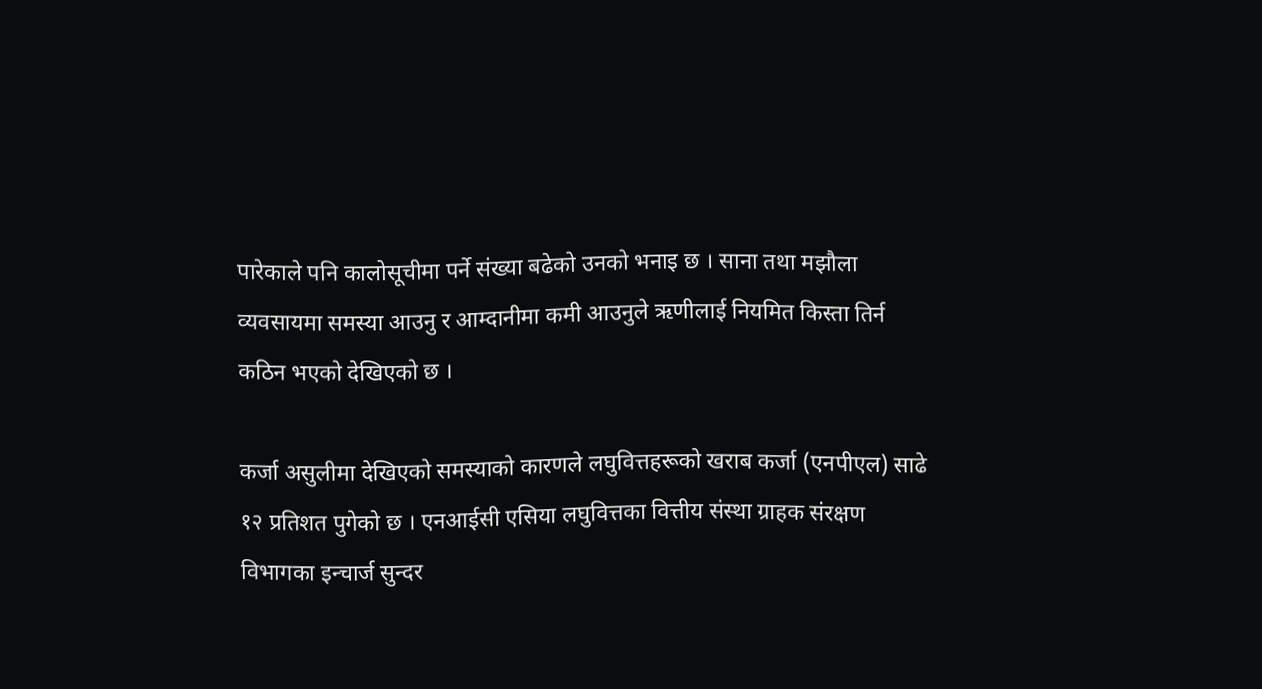पारेकाले पनि कालोसूचीमा पर्ने संख्या बढेको उनको भनाइ छ । साना तथा मझौला व्यवसायमा समस्या आउनु र आम्दानीमा कमी आउनुले ऋणीलाई नियमित किस्ता तिर्न कठिन भएको देखिएको छ ।

कर्जा असुलीमा देखिएको समस्याको कारणले लघुवित्तहरूको खराब कर्जा (एनपीएल) साढे १२ प्रतिशत पुगेको छ । एनआईसी एसिया लघुवित्तका वित्तीय संस्था ग्राहक संरक्षण विभागका इन्चार्ज सुन्दर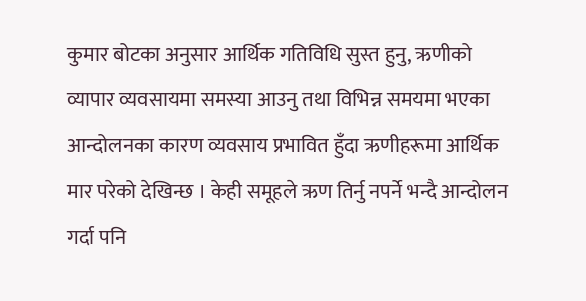कुमार बोटका अनुसार आर्थिक गतिविधि सुस्त हुनु, ऋणीको व्यापार व्यवसायमा समस्या आउनु तथा विभिन्न समयमा भएका आन्दोलनका कारण व्यवसाय प्रभावित हुँदा ऋणीहरूमा आर्थिक मार परेको देखिन्छ । केही समूहले ऋण तिर्नु नपर्ने भन्दै आन्दोलन गर्दा पनि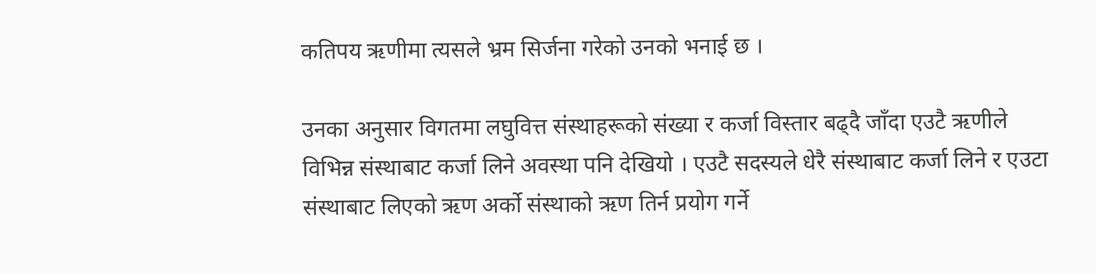कतिपय ऋणीमा त्यसले भ्रम सिर्जना गरेको उनको भनाई छ ।

उनका अनुसार विगतमा लघुवित्त संस्थाहरूको संख्या र कर्जा विस्तार बढ्दै जाँदा एउटै ऋणीले विभिन्न संस्थाबाट कर्जा लिने अवस्था पनि देखियो । एउटै सदस्यले धेरै संस्थाबाट कर्जा लिने र एउटा संस्थाबाट लिएको ऋण अर्को संस्थाको ऋण तिर्न प्रयोग गर्ने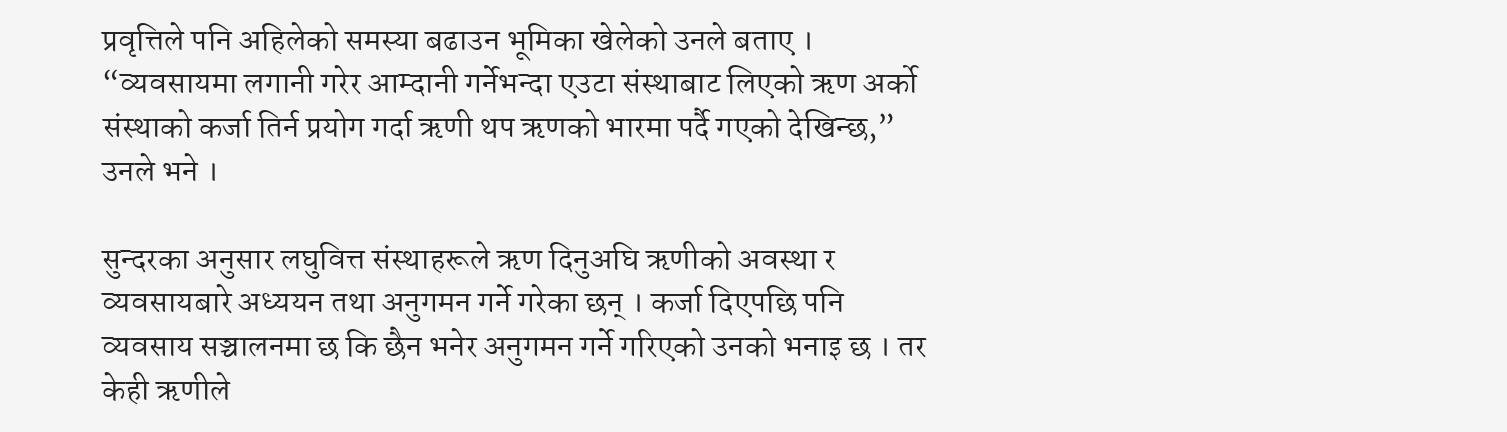प्रवृत्तिले पनि अहिलेको समस्या बढाउन भूमिका खेलेको उनले बताए । “व्यवसायमा लगानी गरेर आम्दानी गर्नेभन्दा एउटा संस्थाबाट लिएको ऋण अर्को संस्थाको कर्जा तिर्न प्रयोग गर्दा ऋणी थप ऋणको भारमा पर्दै गएको देखिन्छ,” उनले भने ।

सुन्दरका अनुसार लघुवित्त संस्थाहरूले ऋण दिनुअघि ऋणीको अवस्था र व्यवसायबारे अध्ययन तथा अनुगमन गर्ने गरेका छन् । कर्जा दिएपछि पनि व्यवसाय सञ्चालनमा छ कि छैन भनेर अनुगमन गर्ने गरिएको उनको भनाइ छ । तर केही ऋणीले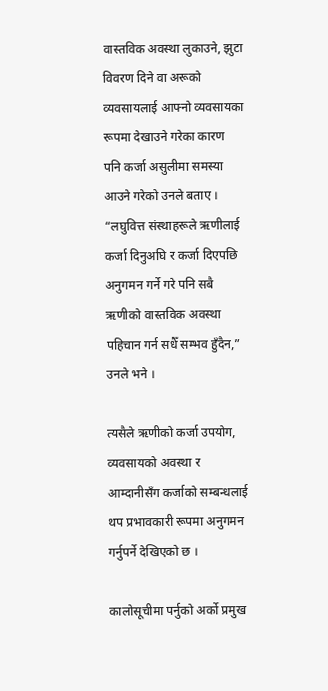वास्तविक अवस्था लुकाउने, झुटा विवरण दिने वा अरूको व्यवसायलाई आफ्नो व्यवसायका रूपमा देखाउने गरेका कारण पनि कर्जा असुलीमा समस्या आउने गरेको उनले बताए । “लघुवित्त संस्थाहरूले ऋणीलाई कर्जा दिनुअघि र कर्जा दिएपछि अनुगमन गर्ने गरे पनि सबै ऋणीको वास्तविक अवस्था पहिचान गर्न सधैँ सम्भव हुँदैन,” उनले भने ।

त्यसैले ऋणीको कर्जा उपयोग, व्यवसायको अवस्था र आम्दानीसँग कर्जाको सम्बन्धलाई थप प्रभावकारी रूपमा अनुगमन गर्नुपर्ने देखिएको छ ।

कालोसूचीमा पर्नुको अर्को प्रमुख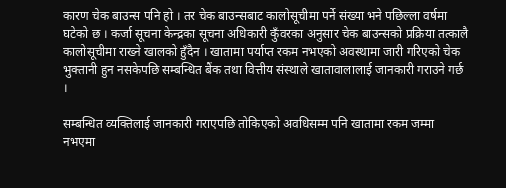कारण चेक बाउन्स पनि हो । तर चेक बाउन्सबाट कालोसूचीमा पर्ने संख्या भने पछिल्ला वर्षमा घटेको छ । कर्जा सूचना केन्द्रका सूचना अधिकारी कुँवरका अनुसार चेक बाउन्सको प्रक्रिया तत्कालै कालोसूचीमा राख्ने खालको हुँदैन । खातामा पर्याप्त रकम नभएको अवस्थामा जारी गरिएको चेक भुक्तानी हुन नसकेपछि सम्बन्धित बैंक तथा वित्तीय संस्थाले खातावालालाई जानकारी गराउने गर्छ ।

सम्बन्धित व्यक्तिलाई जानकारी गराएपछि तोकिएको अवधिसम्म पनि खातामा रकम जम्मा नभएमा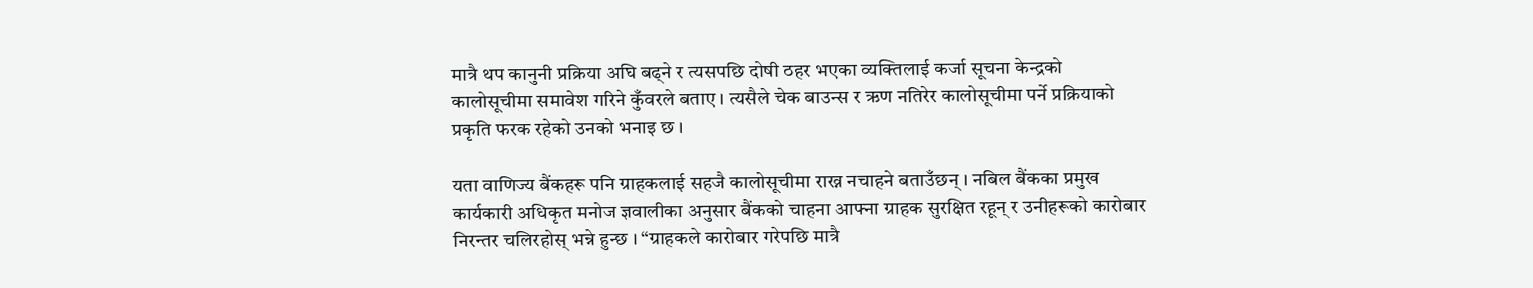मात्रै थप कानुनी प्रक्रिया अघि बढ्ने र त्यसपछि दोषी ठहर भएका व्यक्तिलाई कर्जा सूचना केन्द्रको कालोसूचीमा समावेश गरिने कुँवरले बताए । त्यसैले चेक बाउन्स र ऋण नतिरेर कालोसूचीमा पर्ने प्रक्रियाको प्रकृति फरक रहेको उनको भनाइ छ ।

यता वाणिज्य बैंकहरू पनि ग्राहकलाई सहजै कालोसूचीमा राख्न नचाहने बताउँछन् । नबिल बैंकका प्रमुख कार्यकारी अधिकृत मनोज ज्ञवालीका अनुसार बैंकको चाहना आफ्ना ग्राहक सुरक्षित रहून् र उनीहरूको कारोबार निरन्तर चलिरहोस् भन्ने हुन्छ । “ग्राहकले कारोबार गरेपछि मात्रै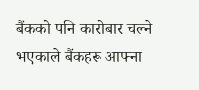बैंकको पनि कारोबार चल्ने भएकाले बैंकहरू आफ्ना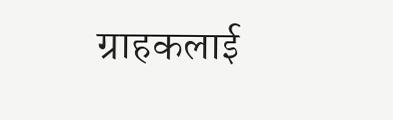ग्राहकलाई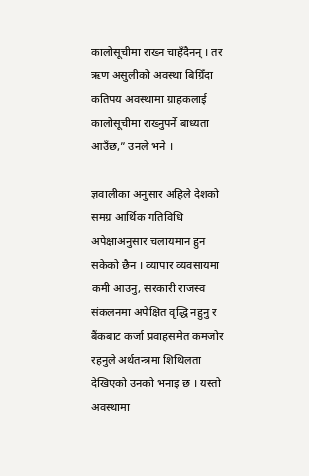कालोसूचीमा राख्न चाहँदैनन् । तर ऋण असुलीको अवस्था बिग्रिँदा कतिपय अवस्थामा ग्राहकलाई कालोसूचीमा राख्नुपर्ने बाध्यता आउँछ,” उनले भने ।

ज्ञवालीका अनुसार अहिले देशको समग्र आर्थिक गतिविधि अपेक्षाअनुसार चलायमान हुन सकेको छैन । व्यापार व्यवसायमा कमी आउनु, सरकारी राजस्व संकलनमा अपेक्षित वृद्धि नहुनु र बैंकबाट कर्जा प्रवाहसमेत कमजोर रहनुले अर्थतन्त्रमा शिथिलता देखिएको उनको भनाइ छ । यस्तो अवस्थामा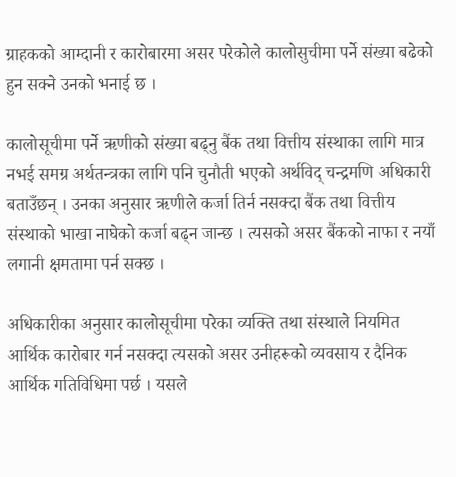ग्राहकको आम्दानी र कारोबारमा असर परेकोले कालोसुचीमा पर्ने संख्या बढेको हुन सक्ने उनको भनाई छ ।

कालोसूचीमा पर्ने ऋणीको संख्या बढ्नु बैंक तथा वित्तीय संस्थाका लागि मात्र नभई समग्र अर्थतन्त्रका लागि पनि चुनौती भएको अर्थविद् चन्द्रमणि अधिकारी बताउँछन् । उनका अनुसार ऋणीले कर्जा तिर्न नसक्दा बैंक तथा वित्तीय संस्थाको भाखा नाघेको कर्जा बढ्न जान्छ । त्यसको असर बैंकको नाफा र नयाँ लगानी क्षमतामा पर्न सक्छ ।

अधिकारीका अनुसार कालोसूचीमा परेका व्यक्ति तथा संस्थाले नियमित आर्थिक कारोबार गर्न नसक्दा त्यसको असर उनीहरूको व्यवसाय र दैनिक आर्थिक गतिविधिमा पर्छ । यसले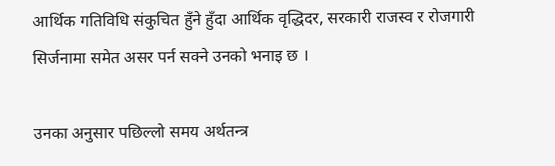आर्थिक गतिविधि संकुचित हुँने हुँदा आर्थिक वृद्धिदर, सरकारी राजस्व र रोजगारी सिर्जनामा समेत असर पर्न सक्ने उनको भनाइ छ ।

उनका अनुसार पछिल्लो समय अर्थतन्त्र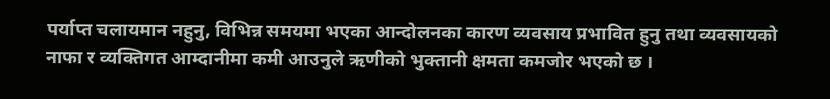पर्याप्त चलायमान नहुनु, विभिन्न समयमा भएका आन्दोलनका कारण व्यवसाय प्रभावित हुनु तथा व्यवसायको नाफा र व्यक्तिगत आम्दानीमा कमी आउनुले ऋणीको भुक्तानी क्षमता कमजोर भएको छ ।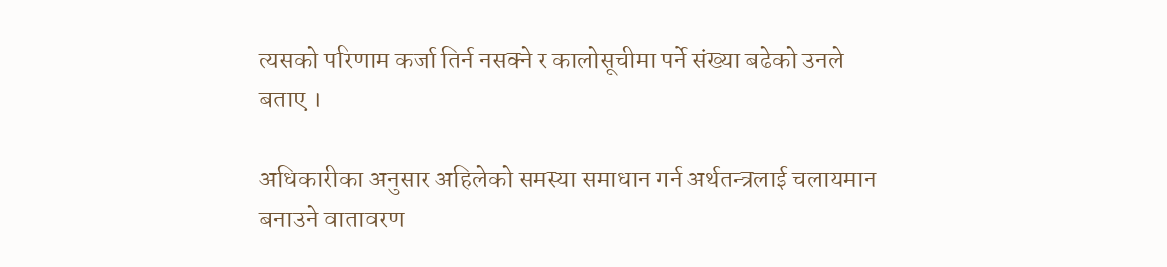त्यसको परिणाम कर्जा तिर्न नसक्ने र कालोसूचीमा पर्ने संख्या बढेको उनले बताए ।

अधिकारीका अनुसार अहिलेको समस्या समाधान गर्न अर्थतन्त्रलाई चलायमान बनाउने वातावरण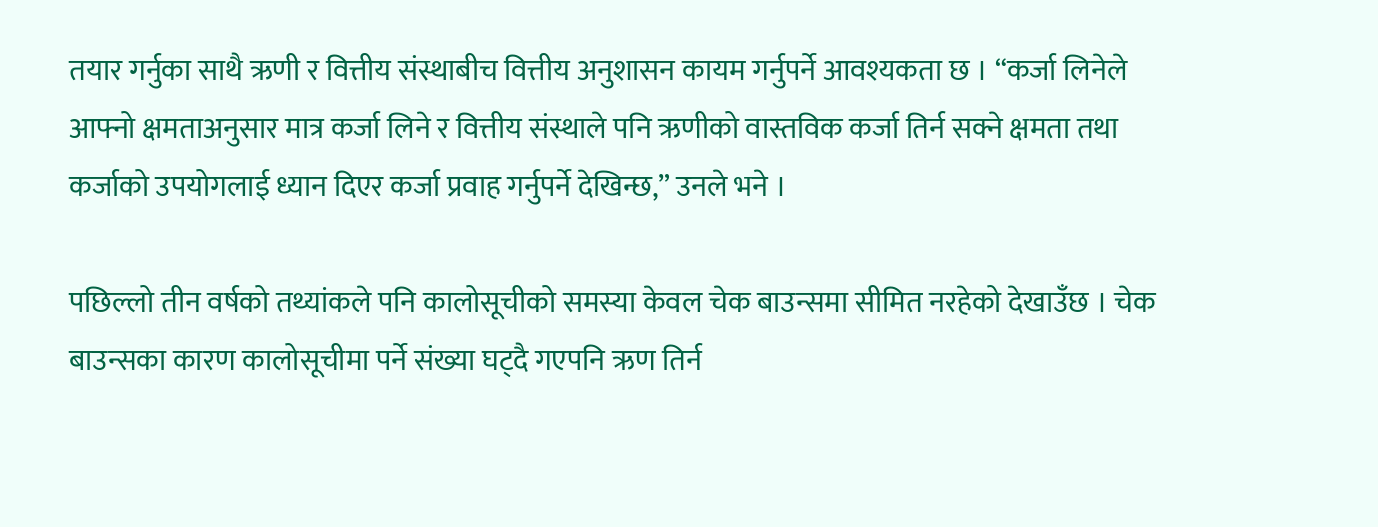तयार गर्नुका साथै ऋणी र वित्तीय संस्थाबीच वित्तीय अनुशासन कायम गर्नुपर्ने आवश्यकता छ । “कर्जा लिनेले आफ्नो क्षमताअनुसार मात्र कर्जा लिने र वित्तीय संस्थाले पनि ऋणीको वास्तविक कर्जा तिर्न सक्ने क्षमता तथा कर्जाको उपयोगलाई ध्यान दिएर कर्जा प्रवाह गर्नुपर्ने देखिन्छ,” उनले भने ।

पछिल्लो तीन वर्षको तथ्यांकले पनि कालोसूचीको समस्या केवल चेक बाउन्समा सीमित नरहेको देखाउँछ । चेक बाउन्सका कारण कालोसूचीमा पर्ने संख्या घट्दै गएपनि ऋण तिर्न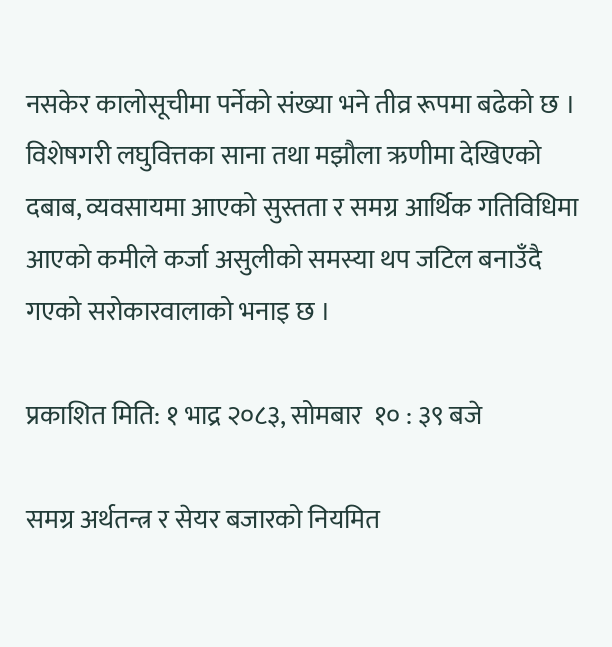नसकेर कालोसूचीमा पर्नेको संख्या भने तीव्र रूपमा बढेको छ । विशेषगरी लघुवित्तका साना तथा मझौला ऋणीमा देखिएको दबाब, व्यवसायमा आएको सुस्तता र समग्र आर्थिक गतिविधिमा आएको कमीले कर्जा असुलीको समस्या थप जटिल बनाउँदै गएको सरोकारवालाको भनाइ छ ।

प्रकाशित मिति: १ भाद्र २०८३, सोमबार  १० : ३९ बजे

समग्र अर्थतन्त्र र सेयर बजारको नियमित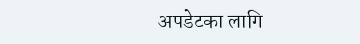अपडेटका लागि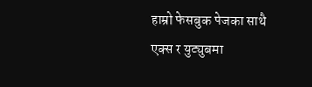हाम्रो फेसबुक पेजका साथै एक्स र युट्युबमा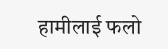हामीलाई फलो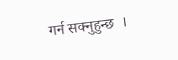गर्न सक्नुहुन्छ  ।